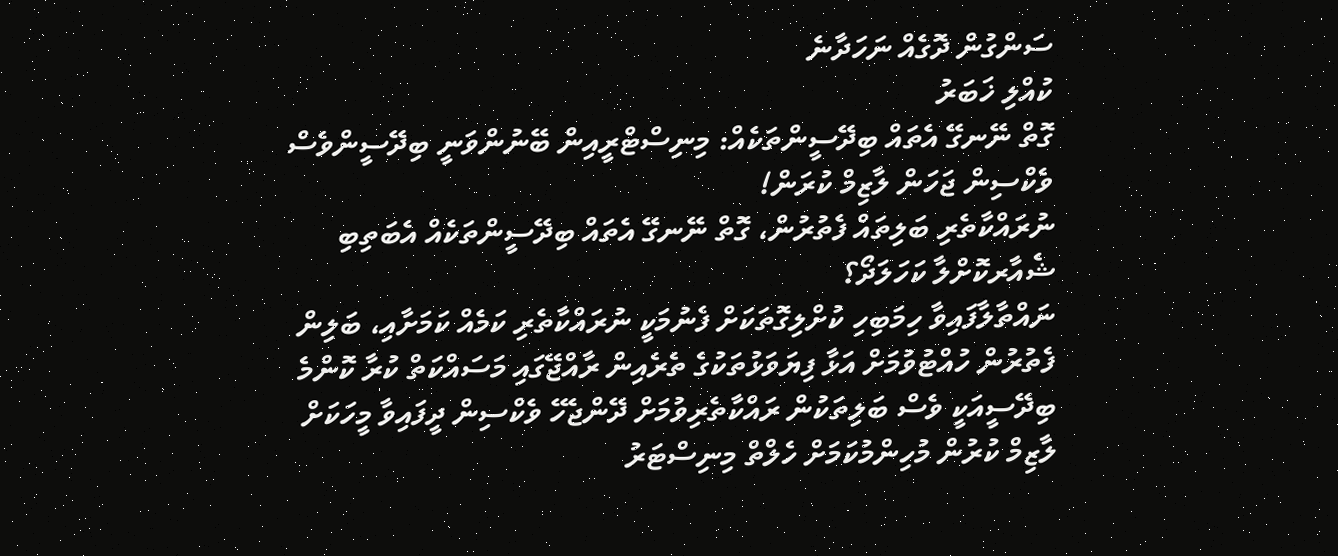ސަންގުން ދޮގެއް ނަހަދާނެ
ކުއްލި ޚަބަރު
ގޮތް ނޭނގޭ އެތައް ބިދޭސީންތަކެއް: މިނިސްޓްރީއިން ބޭނުންވަނީ ބިދޭސީންވެސް ވެކްސިން ޖަހަން ލާޒިމް ކުރަން!
ނުރައްކާތެރި ބަލިތައް ފެތުރުން، ގޮތް ނޭނގޭ އެތައް ބިދޭސީންތަކެއް އެބަތިބި
ޝެއާރކޮށްލާ ކަހަލަދޯ؟
ނައްތާލާފައިވާ ހިމަބިހި ކުށްލިގޮތަކަށް ފެނުމަކީ ނުރައްކާތެރި ކަމެއް ކަމަށާއި، ބަލިން ފެތުރުން ހުއްޓުވުމަށް އަޅާ ފިޔަވަޅުތަކުގެ ތެރެއިން ރާއްޖޭގައި މަސައްކަތް ކުރާ ކޮންމެ ބިދޭސީއަކީ ވެސް ބަލިތަކުން ރައްކާތެރިވުމަށް ދޭންޖެހޭ ވެކްސިން ދީފައިވާ މީހަކަށް ލާޒިމް ކުރުން މުހިންމުކަމަށް ހެލްތް މިނިސްޓަރު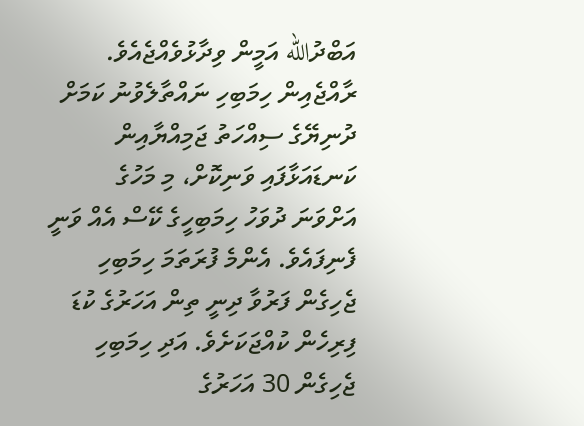އަބްދުالله އަމީން ވިދާޅުވެއްޖެއެވެ.
ރާއްޖެއިން ހިމަބިހި ނައްތާލެވުނު ކަމަށް ދުނިޔޭގެ ސިއްހަތު ޖަމިއްޔާއިން ކަނޑައަޅާފައި ވަނިކޮށް، މި މަހުގެ އަށްވަނަ ދުވަހު ހިމަބިހީގެ ކޭސް އެއް ވަނީ ފެނިފައެވެ. އެންމެ ފުރަތަމަ ހިމަބިހި ޖެހިގެން ފަރުވާ ދިނީ ތިން އަހަރުގެ ކުޑަ ފިރިހެން ކުއްޖަކަށެވެ. އަދި ހިމަބިހި ޖެހިގެން 30 އަހަރުގެ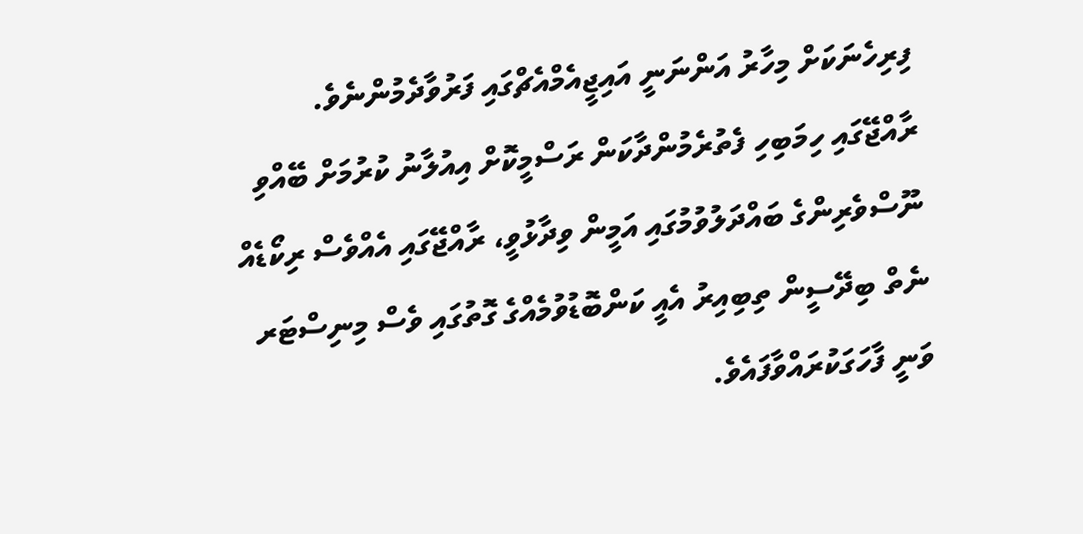ފިރިހެނަކަށް މިހާރު އަންނަނީ އައިޖީއެމްއެޗްގައި ފަރުވާދެމުންނެވެ.
ރާއްޖޭގައި ހިމަބިހި ފެތުރެމުންދާކަން ރަސްމީކޮށް އިއުލާނު ކުރުމަށް ބޭއްވި ނޫސްވެރިންގެ ބައްދަލުވުމުގައި އަމީން ވިދާޅުވީ، ރާއްޖޭގައި އެއްވެސް ރިކޯޑެއް ނެތް ބިދޭސީން ތިބިއިރު އެއީ ކަންބޮޑުވުމެއްގެ ގޮތުގައި ވެސް މިނިސްޓަރ ވަނީ ފާހަގަކުރައްވާފައެވެ.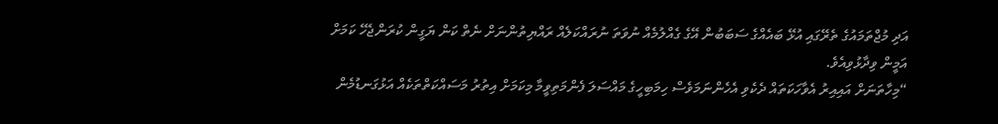އަދި މުޖްތަމައުގެ ތެރޭގައި އުޅޭ ބައެއްގެ ސަބަބުން އޭގެ ގެއްލުމެއް ނުވަތަ ނުރައްކަލެއް ރައްޔިތުންނަށް ނެތް ކަން ޔަގީން ކުރަންޖެހޭ ކަމަށް އަމީން ވިދާޅުވިއެވެ.
“މިހާތަނަށް އައިއިރު އެވާހަކަތައް ދެކެވި އެހެންނަމަވެސް ހިމަބިހީގެ މައްސަލަ ފެންމަތިވީމާ މިކަމަށް އިތުރު މަސައްކަތްތަކެއް އަޅުގަނޑުމެން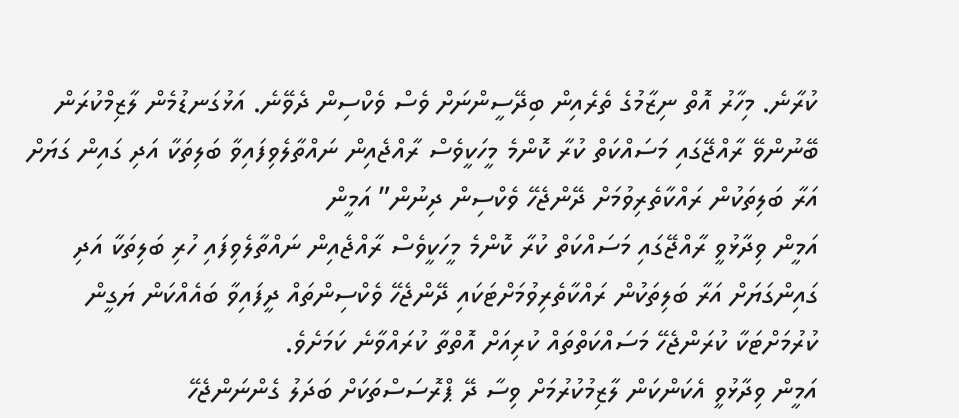ކުރާނެ. މިހާރު އޮތް ނިޒާމުގެ ތެރެއިން ބިދޭސީންނަށް ވެސް ވެކްސިން ދެވޭނެ. އަޅުގަނޑުމެން ލާޒިމްކުރަން ބޭނުންވޭ ރާއްޖޭގައި މަސައްކަތް ކުރާ ކޮންމެ މީހަކީވެސް ރާއްޖެއިން ނައްތާލެވިފައިވާ ބަލިތަކާ އަދި ގައިން ގަޔަށް އަރާ ބަލިތަކުން ރައްކާތެރިވުމަށް ދޭންޖެހޭ ވެކްސިން ދިނުން” އަމީން
އަމީން ވިދާޅުވީ ރާއްޖޭގައި މަސައްކަތް ކުރާ ކޮންމެ މީހަކީވެސް ރާއްޖެއިން ނައްތާލެވިފައި ހުރި ބަލިތަކާ އަދި ގައިންގަޔަށް އަރާ ބަލިތަކުން ރައްކާތެރިވުމަށްޓަކައި ދޭންޖެހޭ ވެކްސިންތައް ދީފައިވާ ބައެއްކަން ޔަގީން ކުރުމަށްޓަކާ ކުރަންޖެހޭ މަސައްކަތްތައް ކުރިއަށް އޮތްތާ ކުރައްވާނެ ކަމަށެވެ.
އަމީން ވިދާޅުވީ އެކަންކަން ލާޒިމުކުރުމަށް ވިސާ ދޭ ޕްރޮސަސްތަކަށް ބަދަލު ގެންނަންޖެހޭ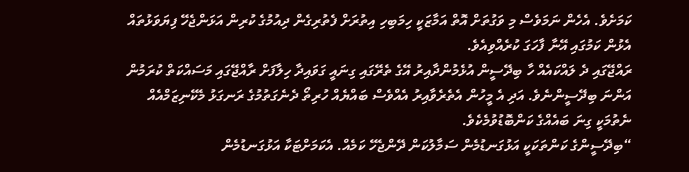ކަމަށެވެ. އެހެން ނަމަވެސް މި ވަގުތަށް އޮތް އަމާޒަކީ ހިމަބިހި އިތުރަށް ފެތުރިގެން ދިއުމުގެ ކުރިން އަޅަންޖެހޭ ފިޔަވަޅުތައް އެޅުން ކަމުގައި އޭނާ ފާހަގަ ކުރެއްވިއެވެ.
ރައްޖޭގައި ދެ ލައްކައެއް ހާ ބިދޭސީން އުޅެމުންދާއިރު އޭގެ ތެރޭގައި ގިނައީ ގަވައިދާ ހިލާފަށް ރާއްޖޭގައި މަސައްކަތް ކުރަމުން އަންނަ ބިދޭސީންނެވެ. އަދި އެ މީހުން އެތެރެވާއިރު އެއްވެސް ބައްޔެއް ހުރިތޯ ދެނެގަތުމުގެ ރަނގަޅު މެކޭނިޒަމްއެއް ނެތުމަކީ ގިނަ ބައެއްގެ ކަންބޮޑުވުމެކެވެ.
“ބިދޭސީންގެ ކަންތަކަކީ އަޅުގަނޑުމެން ސަމާލުކަން ދޭންޖެހޭ ކަމެއް. އެކަމަށްޓަކާ އަޅުގަނޑުމެން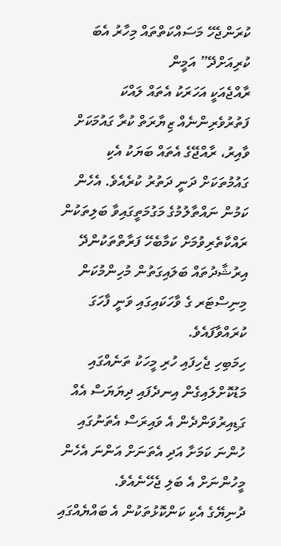ކުރަންޖެހޭ މަސައްކަތްތައް މިހާރު އެބަ ކުރިއަށްދޭ” އަމީން
ރާއްޖެއަކީ އަހަރަކު އެތައް ލައްކަ ފަތުރުވެރިންނެއް ޒިޔާރަތް ކުރާ ގައުމަކަށް ވާއިރު، ރާއްޖޭގެ އެތައް ބަޔަކު އެކި ގައުމުތަކަށް ދަނީ ދަތުރު ކުރެއެވެ. އެހެން ކަމުން ނައްތާލުމުގެ މަގުމަތީގައިވާ ބަލިތަކުން ރައްކާތެރިވުމަށް ކަމާބެހޭ ފަރާތްތަކުންދޭ އިރުޝާދުތައް ބަލައިގަތުން މުހިންމުކަން މިނިސްޓަރ ގެ ވާހަކައިގައި ވަނީ ފާހަގަ ކުރައްވާފައެވެ.
ހިމަބިހި ޖެހިފައި ހުރި މީހަކު ތަނެއްގައި މަޑުކޮށްލައިގެން އިނދެފައި ދިޔަޔަސް އެއް ގަޑިއިރުވަންދެން އެ ވައިރަސް އެތަނުގައި ހުންނަ ކަމަށާ އަދި އެތަނަށް އަންނަ އެހެން މީހުންނަށް އެ ބަލި ޖެހޭނެއެވެ.
ދުނިޔޭގެ އެކި ކަންކޮޅުތަކުން އެ ބައްޔެއްގައި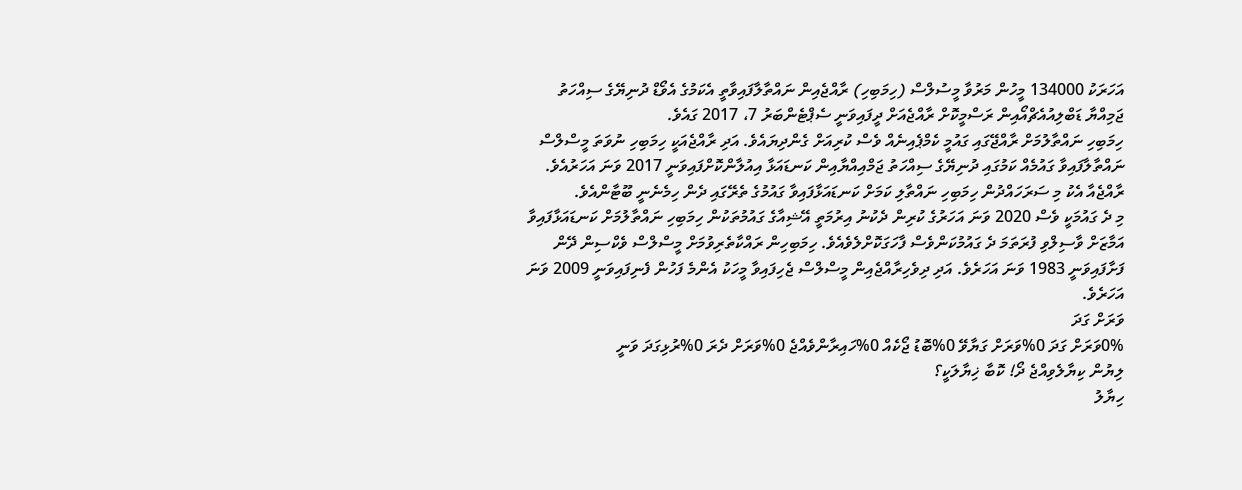އަހަރަކު 134000 މީހުން މަރުވާ މީސުލްސް (ހިމަބިހި) ރާއްޖެއިން ނައްތާލާފައިވާތީ އެކަމުގެ އެވޯޑް ދުނިޔޭގެ ސިއްހަތު ޖަމިއްޔާ ޑަބްލިއުއެޗްއޯއިން ރަސްމީކޮށް ރާއްޖެއަށް ދީފައިވަނީ ސެޕްޓެންބަރު 7، 2017 ގައެވެ.
ހިމަބިހި ނައްތާލުމަށް ރާއްޖޭގައި ގައުމީ ކެމްޕެއިނެއް ވެސް ކުރިއަށް ގެންދިޔައެވެ. އަދި ރާއްޖެއަކީ ހިމަބިހި ނުވަތަ މީސްލްސް ނައްތާލާފައިވާ ގައުމެއް ކަމުގައި ދުނިޔޭގެ ސިއްހަތު ޖަމްއިއްޔާއިން ކަނޑައަޅާ އިއުލާންކޮށްފައިވަނީ 2017 ވަނަ އަހަރުއެވެ. ރާއްޖެއާ އެކު މި ސަރަހައްދުން ހިމަބިހި ނައްތާލި ކަމަށް ކަނޑައަޅާފައިވާ ގައުމުގެ ތެރޭގައި ދެން ހިމެނެނީ ބޫޓާންއެވެ.
މި ދެ ގައުމަކީ ވެސް 2020 ވަނަ އަހަރުގެ ކުރިން ދެކުނު އިރުމަތީ އޭޝިއާގެ ގައުމުތަކުން ހިމަބިހި ނައްތާލުމަށް ކަނޑައަޅާފައިވާ އަމާޒަށް ވާސިލްވި ފުރަތަމަ ދެ ގައުމުކަންވެސް ފާހަގަކޮށްލެވެއެވެ. ހިމަބިހިން ރައްކާތެރިވުމަށް މީސްލްސް ވެކްސިން ދޭން ފަށާފައިވަނީ 1983 ވަނަ އަހަރެވެ. އަދި ދިވެހިރާއްޖެއިން މީސްލްސް ޖެހިފައިވާ މީހަކު އެންމެ ފަހުން ފެނިފައިވަނީ 2009 ވަނަ އަހަރެވެ.
ވަރަށް ގަދަ
0%ވަރަށް ގަދަ 0%ވަރަށް ގަޔާވޭ 0%ބޮޑު ޖޯކެއް 0%ހައިރާންވެއްޖެ 0%ވަރަށް ދެރަ 0%ރުޅިގަދަ ވަނީ
ލިޔުން ކިޔާލެވިއްޖެ ދޯ! ކޮބާ ޚިޔާލަކީ؟
ހިޔާލު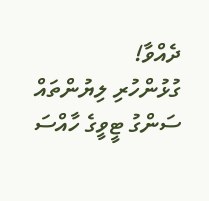ދެއްވާ!
ގުޅުންހުރި ލިޔުންތައް
ސަންގު ޓީވީގެ ހާއްސަ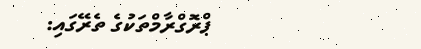ޕްރޮގްރާމްތަކުގެ ތެރޭގައި: